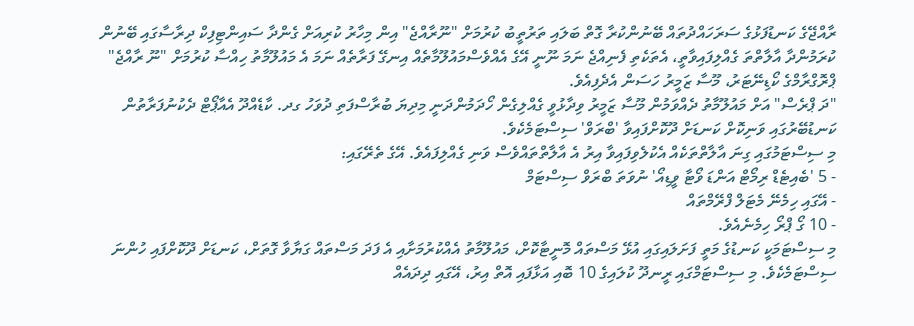ރާއްޖޭގެ ކަނޑުފަޅުގެ ސަރަހައްދުތައް ބޭނުންކުރާ ގޮތް ބަލައި ތަރުތީބު ކުރުމަށް "ނޫރާއްޖެ" އިން މިހާރު ކުރިއަށް ގެންދާ ސައިންޓިފިކް ދިރާސާގައި ބޭނުން ކުރަމުންދާ އާލާތްތަ ގެއްލިފައިވާތީ، އެތަކެތި ފެނިއްޖެ ނަމަ ނޫނީ އޭގެ އެއްވެސްމައުލޫމާތެއް އިނގޭ ފަރާތެއް ނަމަ އެ މައުލޫމާތު ހިއްސާ ކުރުމަށް "ނޫ ރާއްޖެ" ޕްރޮގްރާމްގެ ކޯޑިނޭޓަރު، މޫސާ ޒަމީރު ހަސަން އެދެފިއެވެ.
"ދަ ޕްރެސް" އަށް މައުލޫމާތު ދެއްވަމުން މޫސާ ޒަމީރު ވިދާޅުވީ ގެއްލިގެން ހޯދަމުންދަނީ މިދިޔަ ބުރާސްފަތި ދުވަހު ގދ. ކާޑެއްދޫ އެއާޕޯޓް ދެކުނުފަރާތުން ކަނޑުބޭރުގައި ވަނިކޮށް ކަނޑަށް ދޫކޮށްފައިވާ 'ބްރަވް' ސިސްޓަމެކެވެ.
މި ސިސްޓަމުގައި ގިނަ އާލާތްތަކެއް އެކުލެވިފައިވާ އިރު އެ އާލާތްތައްވެސް ވަނި ގެއްލިފައެވެ. އޭގެ ތެރޭގައި:
- 5 'ބެއިޓެޑް ރިމޯޓް އަންޑަ ވޯޓާ ވީޑިއޯ' ނުވަތަ ބްރަވް ސިސްޓަމް
- އޭގައި ހިމެނޭ މެޓަލް ފްރޭމްތައް
- 10 ގޯ ޕްރޯ ހިމެނެއެވެ.
މި ސިސްޓަމަކީ ކަނޑުގެ މަތީ ފަށަލައިގައި އުޅޭ މަސްތައް މޮނީޓާކޮށް، މައުލޫމާތު އެއްކުރުމަށާއި އެ ފަދަ މަސްތައް ގަޔާވާ ގޮތަށް، ކަނޑަށް ދޫކޮށްފައި ހުންނަ ސިސްޓަމެކެވެ. މި ސިސްޓަމްގައި ރީނދޫ ކުލައިގެ 10 ބޮއި އަޅާފައި އޮތް އިރު، އޭގައި ދިދައެއް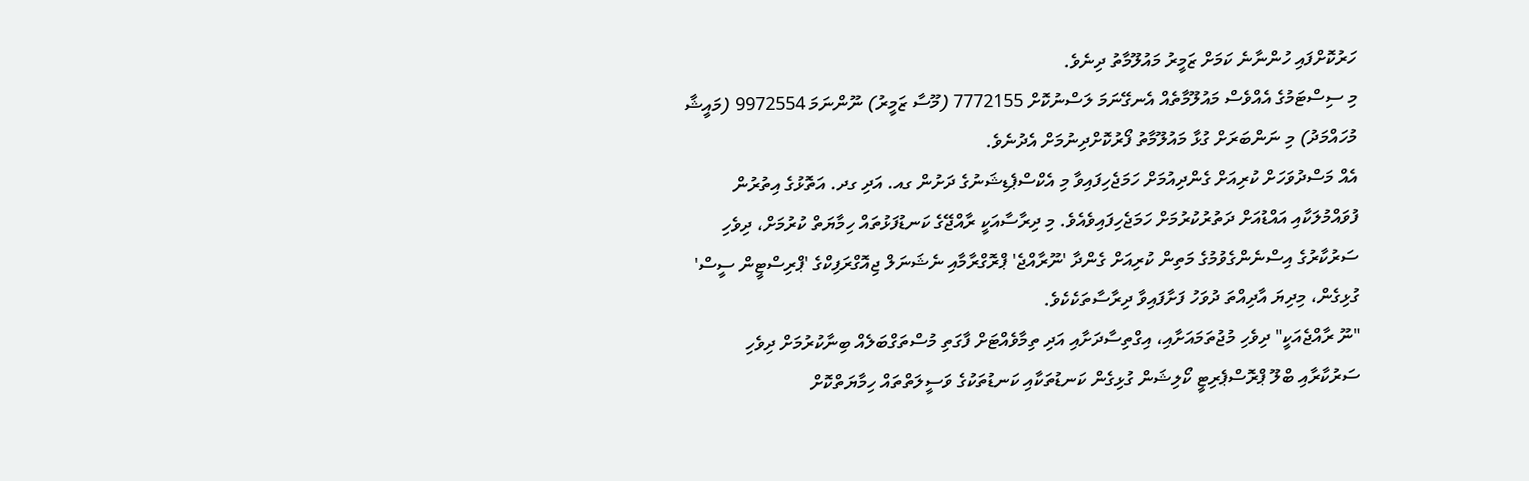ހަރުކޮށްފައި ހުންނާނެ ކަމަށް ޒަމީރު މައުލޫމާތު ދިނެވެ.
މި ސިސްޓަމުގެ އެއްވެސް މައުލޫމާތެއް އެނގޭނަމަ ލަސްނުކޮށް 7772155 (މޫސާ ޒަމީރު) ނޫންނަމަ 9972554 (މައީޝާ މުހައްމަދު) މި ނަންބަރަށް ގުޅާ މައުލޫމާތު ފޯރުކޮށްދިނުމަށް އެދުނެވެ.
އެއް މަސްދުވަހަށް ކުރިއަށް ގެންދިއުމަށް ހަމަޖެހިފައިވާ މި އެކްސްޕެޑިޝަނުގެ ދަށުން ގއ. އަދި ގދ. އަތޮޅުގެ އިތުރުން ފުވައްމުލަކާއި އައްޑުއަށް ދަތުރުކުރުމަށް ހަމަޖެހިފައިވެއެވެ. މި ދިރާސާއަކީ ރާއްޖޭގެ ކަނޑުފަޅުތައް ހިމާޔަތް ކުރުމަށް، ދިވެހި ސަރުކާރުގެ އިސްނެންގެވުމުގެ މަތިން ކުރިއަށް ގެންދާ 'ނޫރާއްޖެ' ޕްރޮގްރާމާއި ނެޝަނަލް ޖިއޮގްރަފިކްގެ 'ޕްރިސްޓީން ސީސް' ގުޅިގެން، މިދިޔަ އާދިއްތަ ދުވަހު ފަށާފައިވާ ދިރާސާތަކެކެވެ.
"ނޫ ރާއްޖެއަކީ" ދިވެހި މުޖުތަމައަށާއި، އިގްތިސާދަށާއި އަދި ތިމާވެއްޓަށް ފާގަތި މުސްތަގްބަލެއް ބިނާކުރުމަށް ދިވެހި ސަރުކާރާއި ބްލޫ ޕްރޮސްޕެރިޓީ ކޯލިޝަން ގުޅިގެން ކަނޑުތަކާއި ކަނޑުތަކުގެ ވަސީލަތްތައް ހިމާޔަތްކޮށް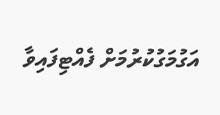އަގުމަގުކުރުމަށް ފެއްޓިފައިވާ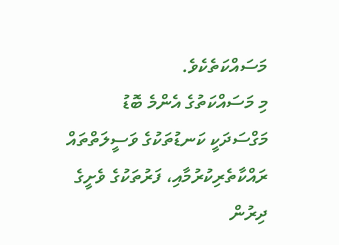މަސައްކަތެކެވެ.
މި މަސައްކަތުގެ އެންމެ ބޮޑު މަގްސަދަކީ ކަނޑުތަކުގެ ވަސީލަތްތައް ރައްކާތެރިކުރުމާއި، ފަރުތަކުގެ ވެށީގެ ދިރުން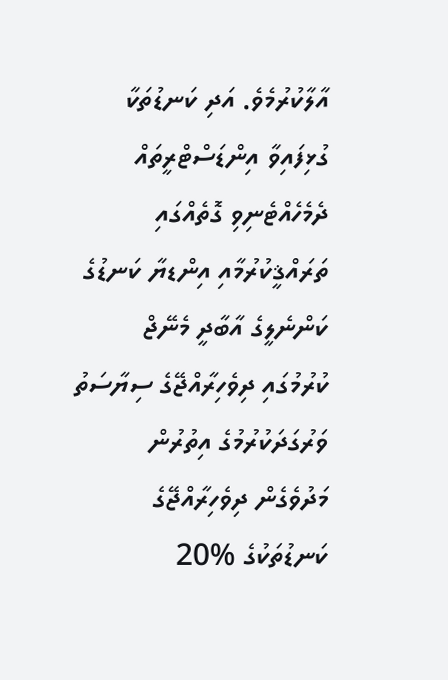އާލާކުރުމެވެ. އަދި ކަނޑުތަކާ ގުޅިފައިވާ އިންޑަސްޓްރީތައް ދެމެހެއްޓެނިވި ގޮތެއްގައި ތަރައްޤީކުރުމާއި އިންޑޔާ ކަނޑުގެ ކަންނެލީގެ އާބާދީ މެނޭޖް ކުރުމުގައި ދިވެހިރާއްޖޭގެ ސިޔާސަތު ވަރުގަދަކުރުމުގެ އިތުރުން މަދުވެގެން ދިވެހިރާއްޖޭގެ ކަނޑުތަކުގެ %20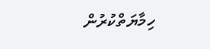ހިމާޔަތްކުރުން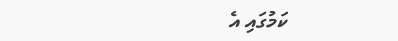ކަމުގައި އެ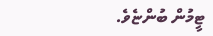ޓީމުން ބުންޏެވެ.